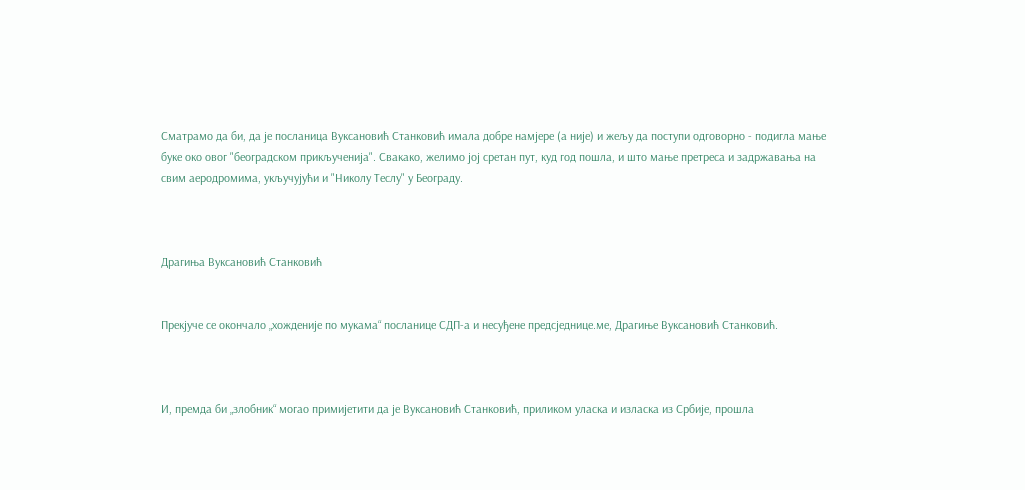Сматрамо да би, да је посланица Вуксановић Станковић имала добре намјере (а није) и жељу да поступи одговорно - подигла мање буке око овог "београдском прикљученија". Свакако, желимо јој сретан пут, куд год пошла, и што мање претреса и задржавања на свим аеродромима, укључујући и "Николу Теслу" у Београду.



Драгиња Вуксановић Станковић


Прекјуче се окончало „хожденије по мукама“ посланице СДП-а и несуђене предсједнице.ме, Драгиње Вуксановић Станковић.



И, премда би „злобник“ могао примијетити да је Вуксановић Станковић, приликом уласка и изласка из Србије, прошла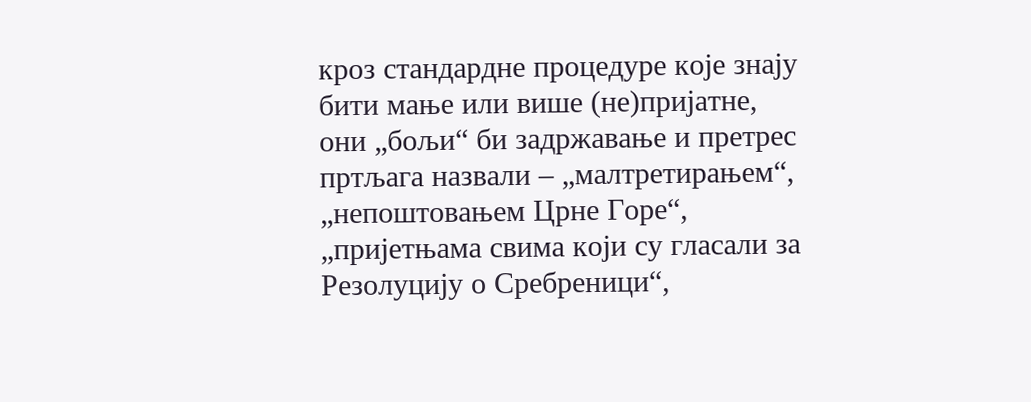кроз стандардне процедуре које знају бити мање или више (не)пријатне, они „бољи“ би задржавање и претрес пртљага назвали – „малтретирањем“, „непоштовањем Црне Горе“, „пријетњама свима који су гласали за Резолуцију о Сребреници“,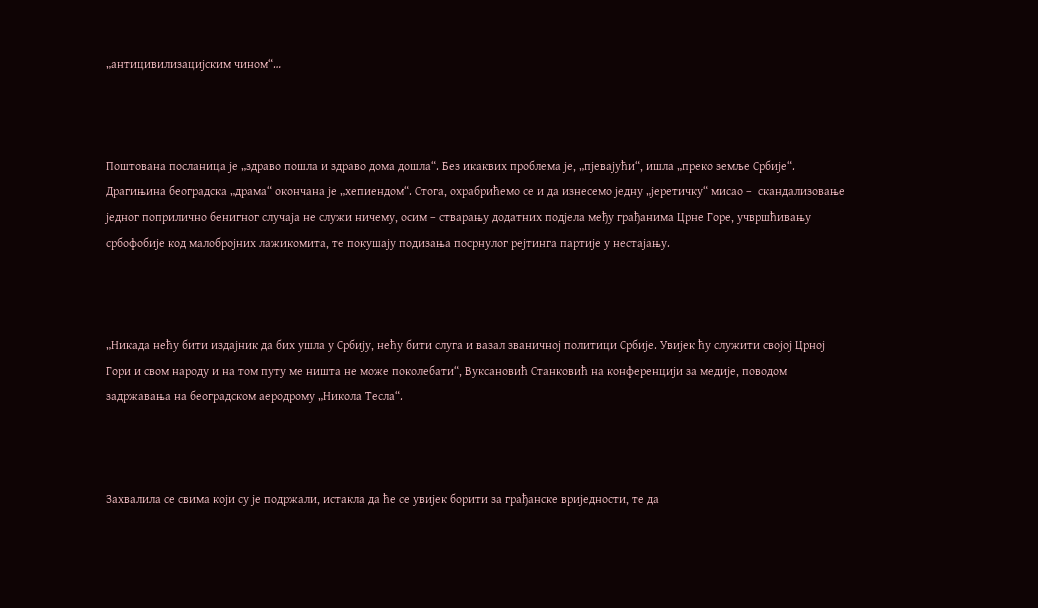„антицивилизацијским чином“…



Поштована посланица је „здраво пошла и здраво дома дошла“. Без икаквих проблема је, „пјевајући“, ишла „преко земље Србије“. Драгињина београдска „драма“ окончана је „хепиендом“. Стога, охрабрићемо се и да изнесемо једну „јеретичку“ мисао –  скандализовање једног поприлично бенигног случаја не служи ничему, осим – стварању додатних подјела међу грађанима Црне Горе, учвршћивању србофобије код малобројних лажикомита, те покушају подизања посрнулог рејтинга партије у нестајању.



„Никада нећу бити издајник да бих ушла у Србију, нећу бити слуга и вазал званичној политици Србије. Увијек ћу служити својој Црној Гори и свом народу и на том путу ме ништа не може поколебати“, Вуксановић Станковић на конференцији за медије, поводом задржавања на београдском аеродрому „Никола Тесла“.



Захвалила се свима који су је подржали, истакла да ће се увијек борити за грађанске вриједности, те да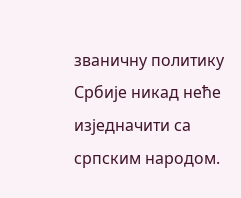званичну политику Србије никад неће изједначити са српским народом.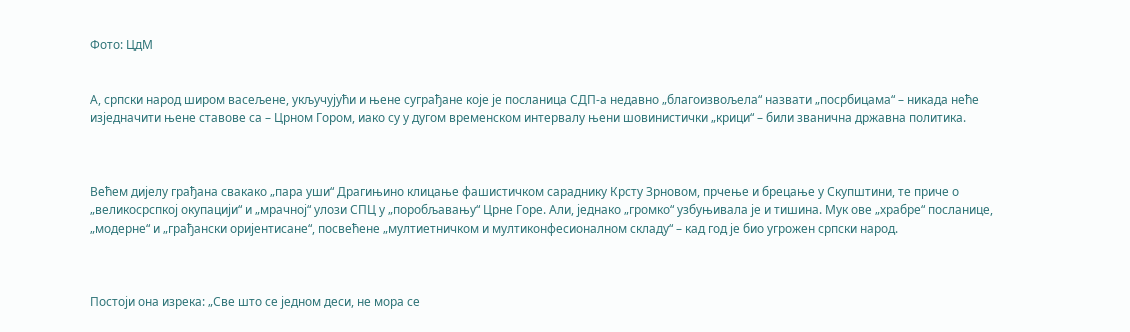Фото: ЦдМ


А, српски народ широм васељене, укључујући и њене суграђане које је посланица СДП-а недавно „благоизвољела“ назвати „посрбицама“ – никада неће изједначити њене ставове са – Црном Гором, иако су у дугом временском интервалу њени шовинистички „крици“ – били званична државна политика.



Већем дијелу грађана свакако „пара уши“ Драгињино клицање фашистичком сараднику Крсту Зрновом, прчење и брецање у Скупштини, те приче о „великосрспкој окупацији“ и „мрачној“ улози СПЦ у „поробљавању“ Црне Горе. Али, једнако „громко“ узбуњивала је и тишина. Мук ове „храбре“ посланице, „модерне“ и „грађански оријентисане“, посвећене „мултиетничком и мултиконфесионалном складу“ – кад год је био угрожен српски народ.



Постоји она изрека: „Све што се једном деси, не мора се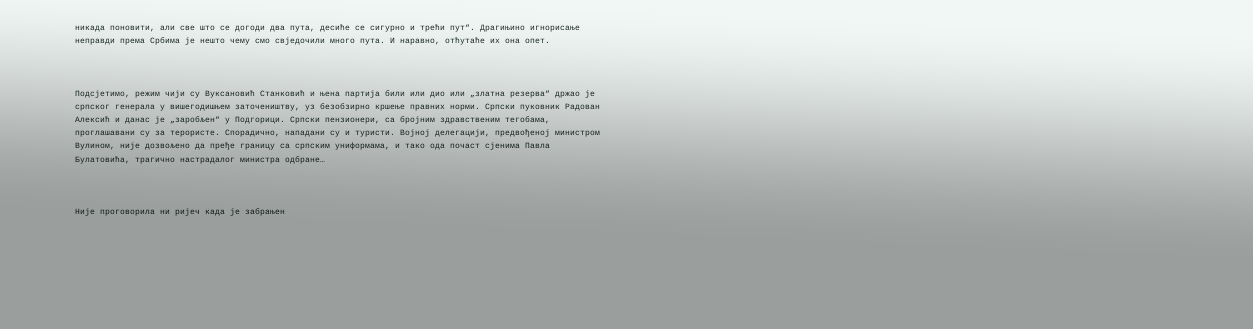никада поновити, али све што се догоди два пута, десиће се сигурно и трећи пут“. Драгињино игнорисање неправди према Србима је нешто чему смо свједочили много пута. И наравно, отћутаће их она опет.



Подсјетимо, режим чији су Вуксановић Станковић и њена партија били или дио или „златна резерва“ држао је српског генерала у вишегодишњем заточеништву, уз безобзирно кршење правних норми. Српски пуковник Радован Алексић и данас је „заробљен“ у Подгорици. Српски пензионери, са бројним здравственим тегобама, проглашавани су за терористе. Спорадично, нападани су и туристи. Војној делегацији, предвођеној министром Вулином, није дозвољено да пређе границу са српским униформама, и тако ода почаст сјенима Павла Булатовића, трагично настрадалог министра одбране…



Није проговорила ни ријеч када је забрањен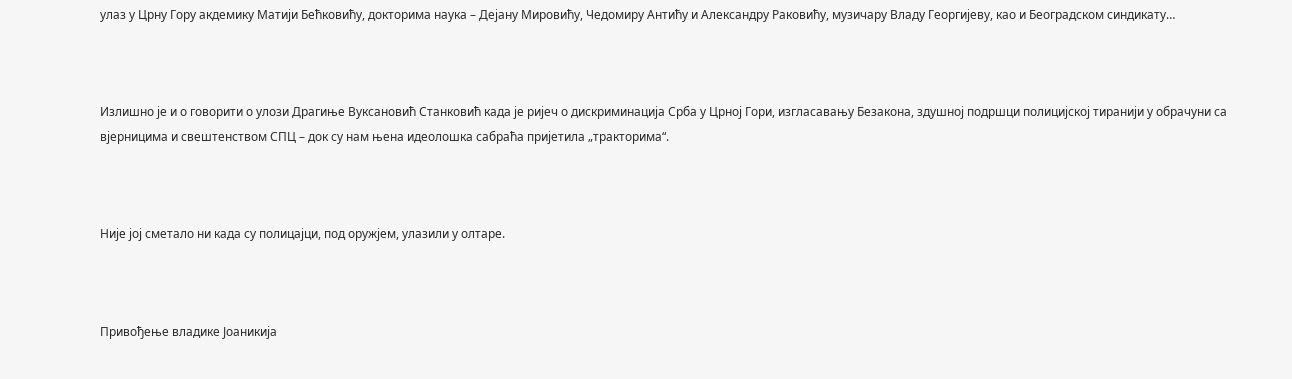улаз у Црну Гору акдемику Матији Бећковићу, докторима наука – Дејану Мировићу, Чедомиру Антићу и Александру Раковићу, музичару Владу Георгијеву, као и Београдском синдикату…



Излишно је и о говорити о улози Драгиње Вуксановић Станковић када је ријеч о дискриминација Срба у Црној Гори, изгласавању Безакона, здушној подршци полицијској тиранији у обрачуни са вјерницима и свештенством СПЦ – док су нам њена идеолошка сабраћа пријетила „тракторима“.



Није јој сметало ни када су полицајци, под оружјем, улазили у олтаре.



Привођење владике Јоаникија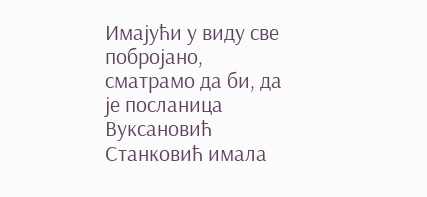Имајући у виду све побројано, сматрамо да би, да је посланица Вуксановић Станковић имала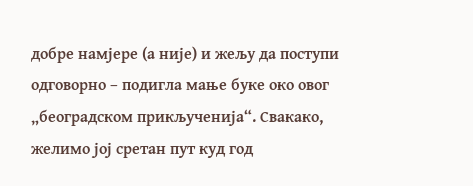добре намјере (а није) и жељу да поступи одговорно – подигла мање буке око овог „београдском прикљученија“. Свакако, желимо јој сретан пут куд год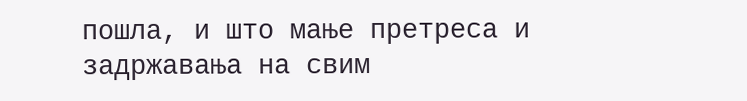пошла, и што мање претреса и задржавања на свим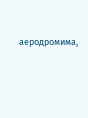аеродромима,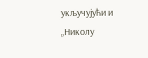укључујући и „Николу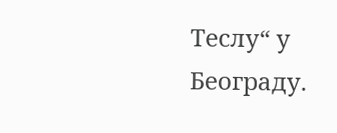Теслу“ у Београду.